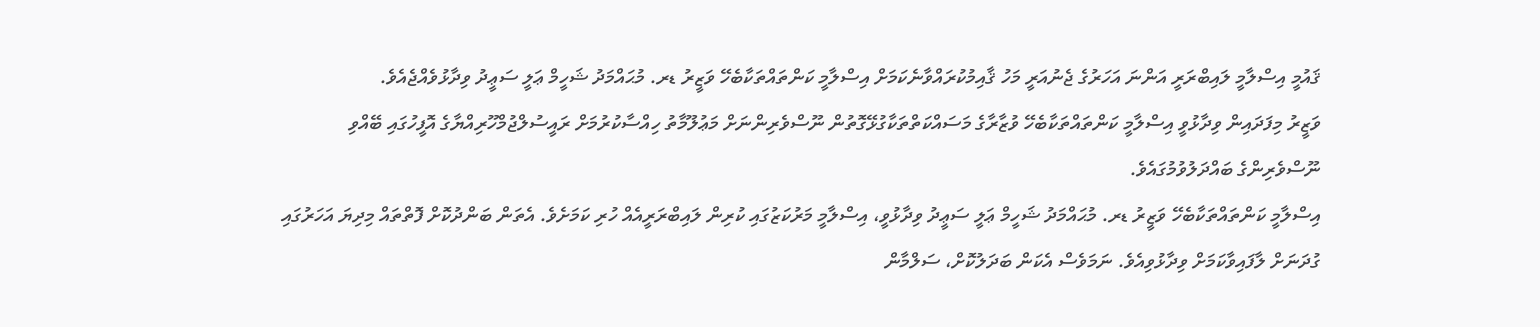ޤައުމީ އިސްލާމީ ލައިބްރަރީ އަންނަ އަހަރުގެ ޖެނުއަރީ މަހު ޤާއިމުކުރައްވާނެކަމަށް އިސްލާމީ ކަންތައްތަކާބެހޭ ވަޒީރު ޑރ. މުޙައްމަދު ޝަހީމް ޢަލީ ސަޢީދު ވިދާޅުވެއްޖެއެވެ.
ވަޒީރު މިފަދައިން ވިދާޅުވީ އިސްލާމީ ކަންތައްތަކާބެހޭ ވުޒާރާގެ މަސައްކަތްތަކާގުޅޭގޮތުން ނޫސްވެރިންނަށް މަޢުލޫމާތު ހިއްސާކުރުމަށް ރައީސުލްޖުމްހޫރިއްޔާގެ އޮފީހުގައި ބޭއްވި ނޫސްވެރިންގެ ބައްދަލުވުމުގައެވެ.
އިސްލާމީ ކަންތައްތަކާބެހޭ ވަޒީރު ޑރ. މުޙައްމަދު ޝަހީމް ޢަލީ ސަޢީދު ވިދާޅުވީ، އިސްލާމީ މަރުކަޒުގައި ކުރިން ލައިބްރަރީއެއް ހުރި ކަމަށެވެ. އެތަން ބަންދުކޮށް ފޮތްތައް މިދިޔަ އަހަރުގައި ގުދަނަށް ލާފައިވާކަމަށް ވިދާޅުވިއެވެ. ނަމަވެސް އެކަން ބަދަލުކޮށް، ސަލްމާން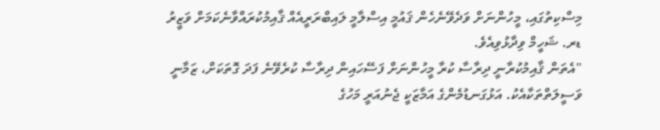މިސްކިތުގައި، މީހުންނަށް ވަދެވޭނެހެން ޤައުމީ އިސްލާމީ ލައިބްރަރީއެއް ޤާއިމުކުރައްވާނެކަމަށް ވަޒީރު ޑރ. ޝަހީމް ވިދާޅުވިއެވެ.
"އެތަން ޤާއިމުކުރާނީ ދިރާސާ ކުރާ މީހުންނަށް ފަސޭހައިން ދިރާސާ ކުރެވޭނެ ފަދަ ގޮތަކަށް، ޒަމާނީ ވަސީލަތްތަކާއެކު. އަޅުގަނޑުމެންގެ އަމާޒަކީ ޖެނުއަރީ މަހުގެ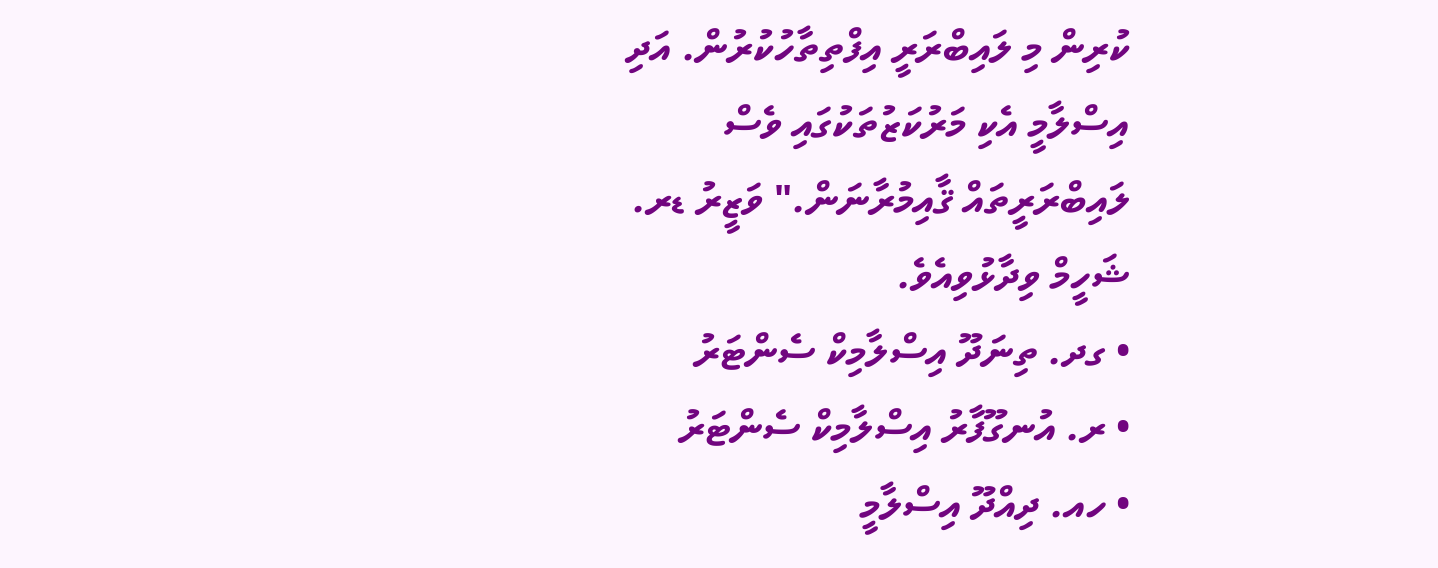ކުރިން މި ލައިބްރަރީ އިފްތިތާހުކުރުން. އަދި އިސްލާމީ އެކި މަރުކަޒުތަކުގައި ވެސް ލައިބްރަރީތައް ޤާއިމުރާނަން." ވަޒީރު ޑރ. ޝަހީމް ވިދާޅުވިއެވެ.
• ގދ. ތިނަދޫ އިސްލާމިކް ސެންޓަރު
• ރ. އުނގޫފާރު އިސްލާމިކް ސެންޓަރު
• ހއ. ދިއްދޫ އިސްލާމީ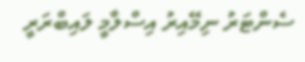ސެންޓަރު ނިމޭއިރު އިސްލާމީ ލައިބްރަރީ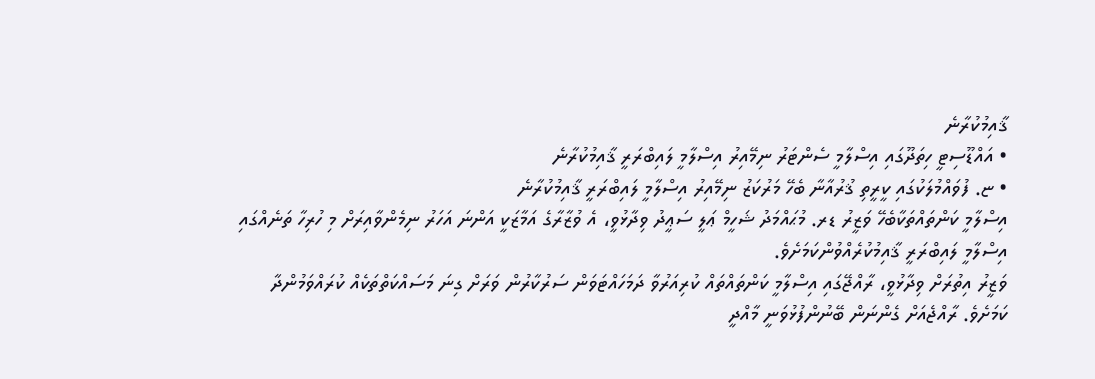ޤާއިމުކުރާނެ
• އައްޑޫސިޓީ ހިތަދޫގައި އިސްލާމީ ސެންޓަރު ނިމޭއިރު އިސްލާމީ ލައިބްރަރީ ޤާއިމުކުރާނެ
• ޏ. ފުވައްމުލަކުގައި ކީރީތި ޤުރުއާނާ ބެހޭ މަރުކަޒު ނިމޭއިރު އިސްލާމީ ލައިބްރަރީ ޤާއިމުކުރާނެ
އިސްލާމީ ކަންތައްތަކާބެހޭ ވަޒީރު ޑރ. މުޙައްމަދު ޝަހީމް ޢަލީ ސަޢީދު ވިދާޅުވީ، އެ ވުޒާރާގެ އަމާޒަކީ އަންނަ އަހަރު ނިމެންވާއިރަށް މި ހުރިހާ ތަނެއްގައި އިސްލާމީ ލައިބްރަރީ ޤާއިމުކުރެއްވުންކަމަށެވެ.
ވަޒީރު އިތުރަށް ވިދާޅުވީ، ރާއްޖޭގައި އިސްލާމީ ކަންތައްތައް ކުރިއަރުވާ ދަމަހައްޓަވަން ސަރުކާރުން ވަރަށް ގިނަ މަސައްކަތްތަކެއް ކުރައްވަމުންދާ ކަމަށެވެ. ރާއްޖެއަށް ގެންނަން ބޭނުންފުޅުވަނީ މާއްދީ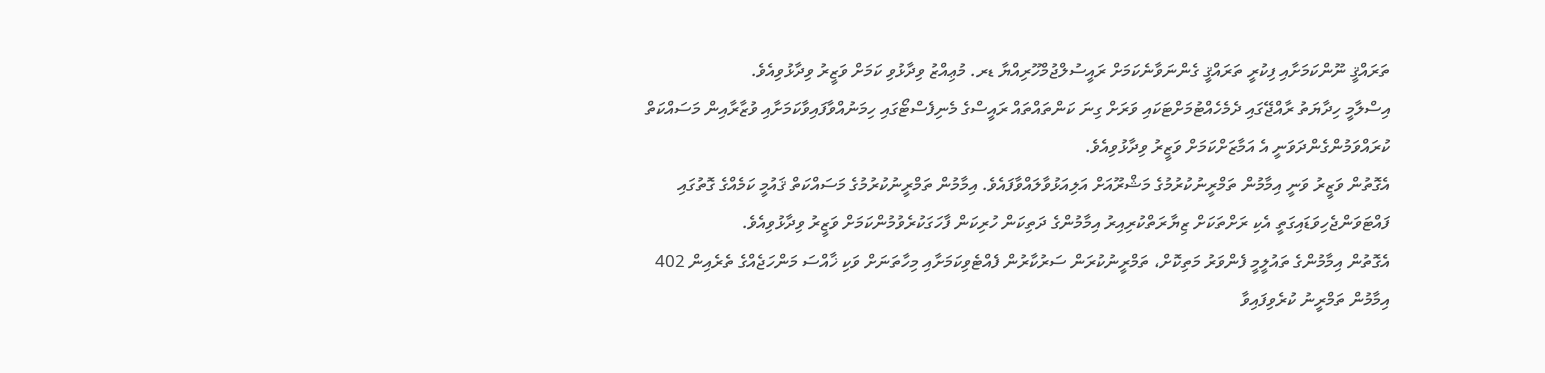ތަރައްޤީ ނޫންކަމަށާއި ފިކުރީ ތަރައްޤީ ގެންނަވާނެކަމަށް ރައީސުލްޖުމްހޫރިއްޔާ ޑރ. މުޢިއްޒު ވިދާޅުވި ކަމަށް ވަޒީރު ވިދާޅުވިއެވެ.
އިސްލާމީ ހިދާޔަތު ރާއްޖޭގައި ދެމެހެއްޓުމަށްޓަކައި ވަރަށް ގިނަ ކަންތައްތައް ރައީސްގެ މެނިފެސްޓޯގައި ހިމަނުއްވާފައިވާކަމަށާއި ވުޒާރާއިން މަސައްކަތް ކުރައްވަމުންގެންދަވަނީ އެ އަމާޒަށްކަމަށް ވަޒީރު ވިދާޅުވިއެވެ.
އެގޮތުން ވަޒީރު ވަނީ އިމާމުން ތަމްރީނުކުރުމުގެ މަޝްރޫއަށް އަލިއަޅުވާލައްވާފައެވެ. އިމާމުން ތަމްރީނުކުރުމުގެ މަސައްކަތް ޤައުމީ ކަމެއްގެ ގޮތުގައި ފައްޓަވަންޖެހިވަޑައިގަތީ އެކި ރަށްތަކަށް ޒިޔާރަތްކުރިއިރު އިމާމުންގެ ދަތިކަން ހުރިކަން ފާހަގަކުރެވުމުންކަމަށް ވަޒީރު ވިދާޅުވިއެވެ.
އެގޮތުން އިމާމުންގެ ތައުލީމީ ފެންވަރު މަތިކޮށް، ތަމްރީނުކުރަން ސަރުކާރުން ފެއްޓެވިކަމަށާއި މިހާތަނަށް ވަކި ޚާއްސަ މަންހަޖެއްގެ ތެރެއިން 402 އިމާމުން ތަމްރީނު ކުރެވިފައިވާ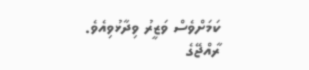ކަމަށްވެސް ވަޒީރު ވިދާޅުވިއެވެ.
ރާއްޖޭގެ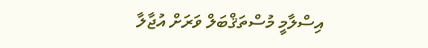އިސްލާމީ މުސްތަޤްބަލް ވަރަށް އުޖާލާ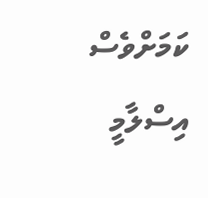ކަމަށްވެސް އިސްލާމީ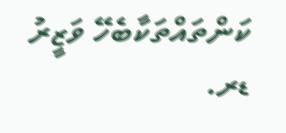ކަންތައްތަކާބެހޭ ވަޒީރު ޑރ.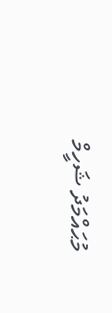މުޙައްމަދު ޝަހީމް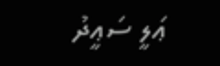ޢަލީ ސަޢީދު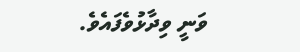ވަނީ ވިދާޅުވެފައެވެ.